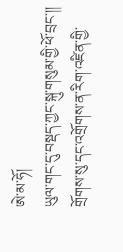ཨེ་མ་ཧོ།
ཡུལ་གང་དུ་བསྡད་ཀྱང་སྐུ་གསུམ་གྱི་ཕོ་བྲང་།།
གྲོགས་སུ་དང་འགྲོགས་ན་རིག་འཛིན་གྱི་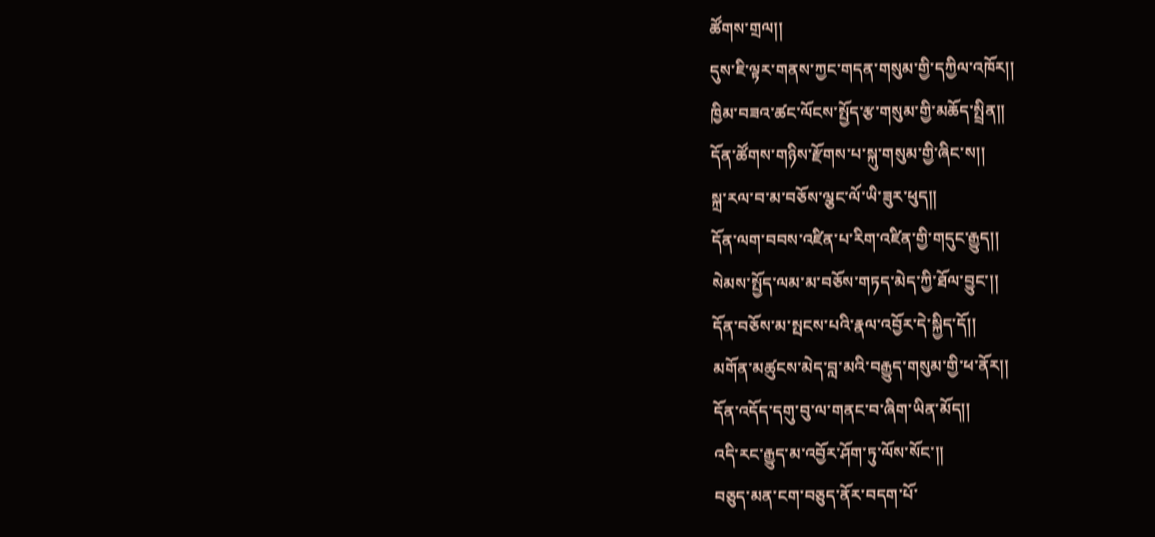ཚོགས་གྲལ།།
དུས་ཇི་ལྟར་གནས་ཀྱང་གདན་གསུམ་གྱི་དཀྱིལ་འཁོར།།
ཁྱིམ་བཟའ་ཚང་ལོངས་སྤྱོད་རྩ་གསུམ་གྱི་མཆོད་སྤྲིན།།
དོན་ཚོགས་གཉིས་རྫོགས་པ་སྐུ་གསུམ་གྱི་ཞིང་ས།།
སྐྲ་རལ་བ་མ་བཅོས་ལྕང་ལོ་ཡི་ཟུར་ཕུད།།
དོན་ལག་བབས་འཛིན་པ་རིག་འཛིན་གྱི་གདུང་རྒྱུད།།
སེམས་སྤྱོད་ལམ་མ་བཅོས་གཏད་མེད་ཀྱི་ཐོལ་བྱུང་།།
དོན་བཅོས་མ་སྤངས་པའི་རྣལ་འབྱོར་དེ་སྐྱིད་དོ།།
མགོན་མཚུངས་མེད་བླ་མའི་བརྒྱུད་གསུམ་གྱི་ཕ་ནོར།།
དོན་འདོད་དགུ་བུ་ལ་གནང་བ་ཞིག་ཡིན་མོད།།
འདི་རང་རྒྱུད་མ་འབྱོར་ཤོག་ཏུ་ལོས་སོང་།།
བཅུད་མན་ངག་བཅུད་ནོར་བདག་པོ་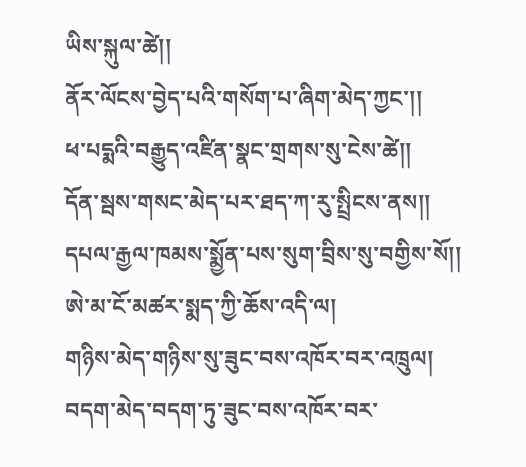ཡིས་སྐུལ་ཚེ།།
ནོར་ལོངས་བྱེད་པའི་གསོག་པ་ཞིག་མེད་ཀྱང་།།
ཕ་པདྨའི་བརྒྱུད་འཛིན་སྣང་གྲགས་སུ་ངེས་ཚེ།།
དོན་སྦས་གསང་མེད་པར་ཐད་ཀ་རུ་སྤྲིངས་ནས།།
དཔལ་རྒྱལ་ཁམས་སྨྱོན་པས་སུག་བྲིས་སུ་བགྱིས་སོ།།
ཨེ་མ་ངོ་མཚར་སྨད་ཀྱི་ཆོས་འདི་ལ།
གཉིས་མེད་གཉིས་སུ་ཟུང་བས་འཁོར་བར་འཁྲུལ།
བདག་མེད་བདག་ཏུ་ཟུང་བས་འཁོར་བར་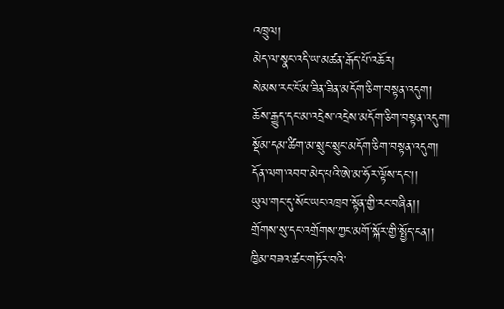འཁྲུལ།
མེད་ལ་སྣང་འདི་ཡ་མཚན་རྒོད་པོ་འཆོར།
སེམས་རང་ངོ་མ་ཟིན་ཟིན་མདོག་ཅིག་བསྟན་འདུག།
ཆོས་རྒྱུད་དང་མ་འདྲེས་འདྲེས་མདོག་ཅིག་བསྟན་འདུག།
སྡོམ་དམ་ཚིག་མ་སྲུང་སྲུང་མདོག་ཅིག་བསྟན་འདུག།
དོན་ལག་འབབ་མེད་པའི་ཨེ་མ་ཧོར་ལྟོས་དང་།།
ཡུལ་གང་དུ་སོང་ཡང་འཁྲབ་སྟོན་གྱི་རང་བཞིན།།
གྲོགས་སུ་དང་འགྲོགས་ཀྱང་མགོ་སྐོར་གྱི་སྤྱོད་ངན།།
ཁྱིམ་བཟའ་ཚང་གཏོར་བའི་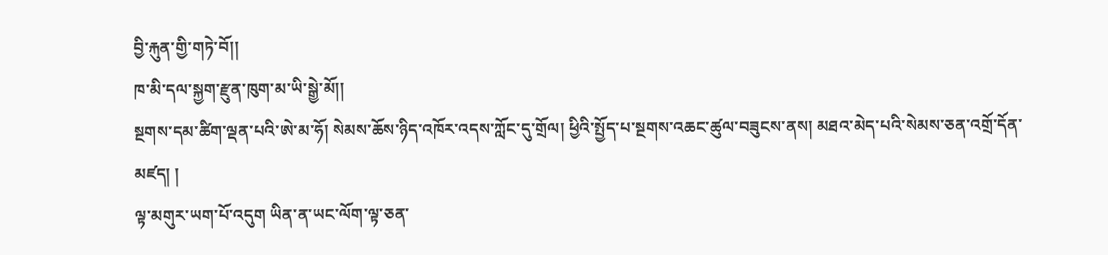བྱི་རྐུན་གྱི་གཏེ་བོ།།
ཁ་མི་དལ་སྐྱག་རྫུན་ཁུག་མ་ཡི་སྒྱེ་མོ།།
སྔགས་དམ་ཚིག་ལྡན་པའི་ཨེ་མ་ཧོ། སེམས་ཆོས་ཉིད་འཁོར་འདས་ཀློང་དུ་གྲོལ། ཕྱིའི་སྤྱོད་པ་སྔགས་འཆང་ཚུལ་བཟུངས་ནས། མཐའ་མེད་པའི་སེམས་ཅན་འགྲོ་དོན་མཛད། །
ལྟ་མགུར་ཡག་པོ་འདུག ཡིན་ན་ཡང་ལོག་ལྟ་ཅན་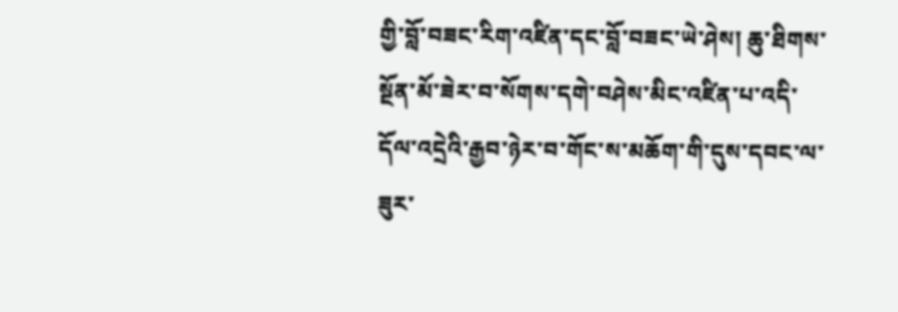གྱི་བློ་བཟང་རིག་འཛིན་དང་བློ་བཟང་ཡེ་ཤེས། ཆུ་ཐིགས་སྔོན་མོ་ཟེར་བ་སོགས་དགེ་བཤེས་མིང་འཛིན་པ་འདི་དོལ་འདྲེའི་རྒྱབ་ཉེར་བ་གོང་ས་མཆོག་གི་དུས་དབང་ལ་ཟུར་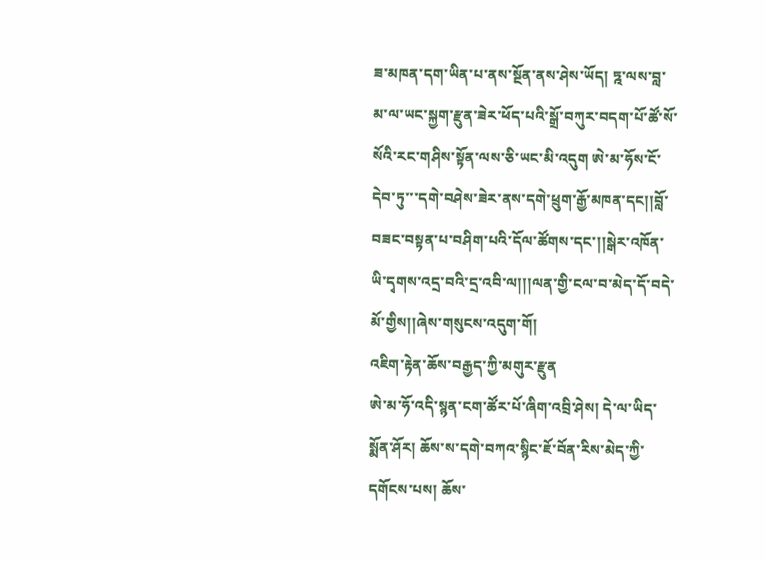ཟ་མཁན་དག་ཡིན་པ་ནས་སྔོན་ནས་ཤེས་ཡོད། ཏྰ་ལས་བླ་མ་ལ་ཡང་སྐྱག་རྫུན་ཟེར་ཕོད་པའི་སྒྲོ་བཀུར་བདག་པོ་ཚོ་སོ་སོའི་རང་གཤིས་སྟོན་ལས་ཅི་ཡང་མི་འདུག ཨེ་མ་ཧོས་ངོ་དེབ་ཏུ་་་དགེ་བཤེས་ཟེར་ནས་དགེ་ཕྲུག་རྒྱོ་མཁན་དང།།བློ་བཟང་བསྟན་པ་བཤིག་པའི་དོལ་ཚོགས་དང་།།སྒེར་འཁོན་ཡི་དྭགས་འདྲ་བའི་དྲ་འབི་ལ།།།ལན་གྱི་ངལ་བ་མེད་དོ་བདེ་མོ་གྱིས།།ཞེས་གསུངས་འདུག་གོ།
འཇིག་རྟེན་ཆོས་བརྒྱད་ཀྱི་མགུར་རྫུན
ཨེ་མ་ཧོ་འདི་སྙན་ངག་ཚོར་པོ་ཞིག་འབྲི་ཤེས། དེ་ལ་ཡིད་སྨོན་ཤོར། ཆོས་ས་དགེ་བཀའ་སྙིང་ཇོ་བོན་རིས་མེད་ཀྱི་དགོངས་པས། ཆོས་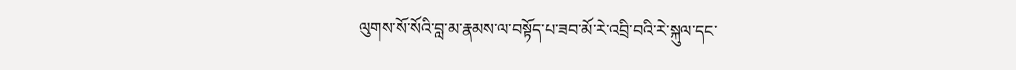ལུགས་སོ་སོའི་བླ་མ་རྣམས་ལ་བསྟོད་པ་ཟབ་མོ་རེ་འབྲི་བའི་རེ་སྐུལ་དང་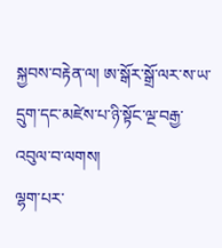སྐྱབས་བརྟེན་ལ། ཨ་སྒོར་སྒྲོ་ལར་ས་ཡ་དྲུག་དང་མཛེས་པ་ཉི་སྟོང་ལྔ་བརྒྱ་འབུལ་བ་ལགས།
ལྷག་པར་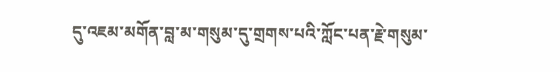དུ་འཇམ་མགོན་བླ་མ་གསུམ་དུ་གྲགས་པའི་ཀློང་པན་རྗེ་གསུམ་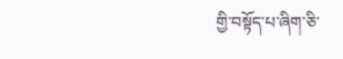གྱི་བསྟོད་པ་ཞིག་ཅི་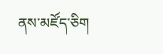ནས་མཛོད་ཅིག